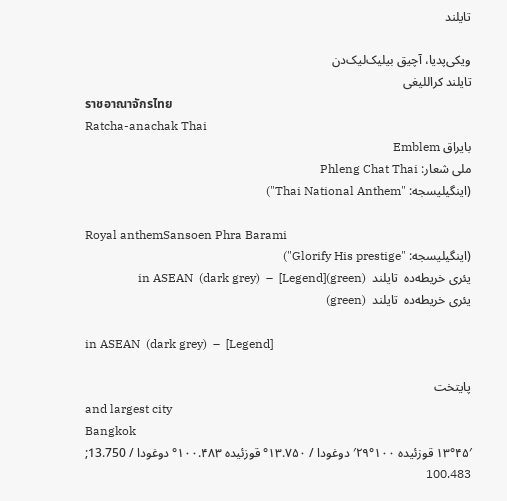تایلند

ویکی‌پدیا، آچیق بیلیک‌لیک‌دن
تایلند کراللیغی
ราชอาณาจักรไทย
Ratcha-anachak Thai
بایراق Emblem
ملی شعار: Phleng Chat Thai
(اینگیلیسجه: "Thai National Anthem")

Royal anthemSansoen Phra Barami
(اینگیلیسجه: "Glorify His prestige")
یئری خریطه‌ده  تایلند  (green)in ASEAN  (dark grey)  –  [Legend]
یئری خریطه‌ده  تایلند  (green)

in ASEAN  (dark grey)  –  [Legend]

پایتخت
and largest city
Bangkok
۱۳°۴۵′ قوزئیده ۱۰۰°۲۹′ دوغودا / ۱۳.۷۵۰° قوزئیده ۱۰۰.۴۸۳° دوغودا / 13.750; 100.483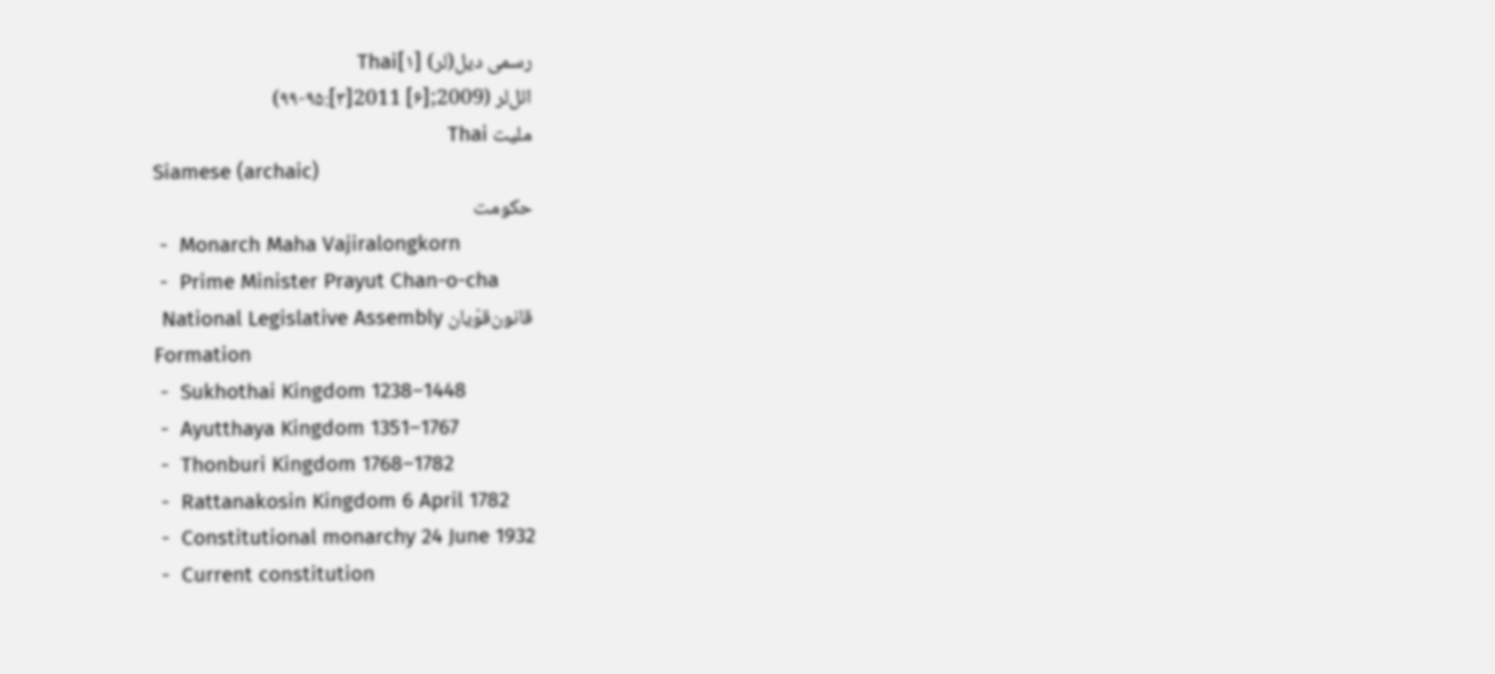رسمی دیل‌(لر) Thai[۱]
ائل‌لر (2009;[۶] 2011[۳]:۹۵-۹۹)
ملیت Thai
Siamese (archaic)
حکومت
 -  Monarch Maha Vajiralongkorn
 -  Prime Minister Prayut Chan-o-cha
قانون‌قوْیان National Legislative Assembly
Formation
 -  Sukhothai Kingdom 1238–1448
 -  Ayutthaya Kingdom 1351–1767
 -  Thonburi Kingdom 1768–1782
 -  Rattanakosin Kingdom 6 April 1782
 -  Constitutional monarchy 24 June 1932
 -  Current constitution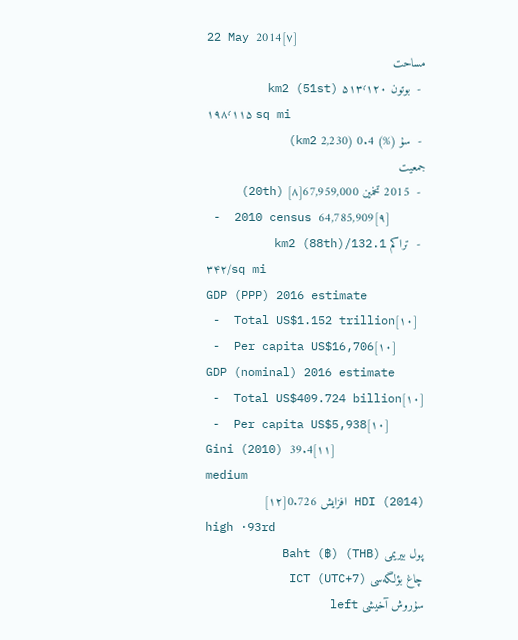22 May 2014[۷]
مساحت
 -  بوتون ۵۱۳٬۱۲۰ km2 (51st)
۱۹۸٬۱۱۵ sq mi
 -  سۇ (%) 0.4 (2,230 km2)
جمعیت
 -  2015 تخمین 67,959,000[۸] (20th)
 -  2010 census 64,785,909[۹]
 -  تراکم 132.1/km2 (88th)
۳۴۲/sq mi
GDP (PPP) 2016 estimate
 -  Total US$1.152 trillion[۱۰]
 -  Per capita US$16,706[۱۰]
GDP (nominal) 2016 estimate
 -  Total US$409.724 billion[۱۰]
 -  Per capita US$5,938[۱۰]
Gini (2010) 39.4[۱۱]
medium
HDI (2014) افزایش 0.726[۱۲]
high ·93rd
پول بیریمی Baht (฿) (THB)
چاغ بؤلگه‌سی ICT (UTC+7)
سۇروش آخیشی left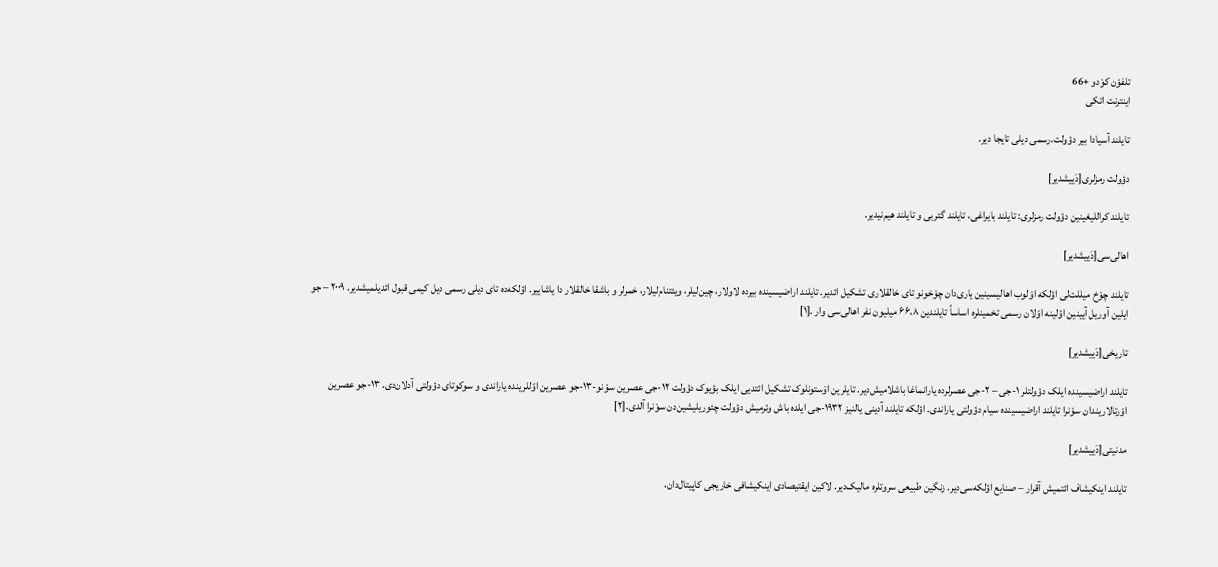تلفوْن کوْدو +66
اینترنت اتکی

تایلند آسیادا بیر دؤولت.رسمی دیلی تایجا دیر.

دؤولت رمزلری[دَییشدیر]

تایلند کراللیغینین دؤولت رمزلری: تایلند بایراغی، تایلند گئربی و تایلند هیم‌نیدیر.

اها‌لی‌سی[دَییشدیر]

تایلند چوْخ میللت‌لی اؤلکه اوْلوب اها‌لیسینین یاری‌دان چوْخونو تای خالقلاری تشکیل ائدیر. تایلند اراضیسینده بیرده لاولار، چین‌لیلر، ویئتنام‌لیلار، خمرلر و باشقا خالقلار دا یاشاییر. اؤلکه‌ده تای دیلی رسمی دیل کیمی قبول ائدیلمیشدیر. ۲۰۰۹ – جو ایلین آوریل آیینین اوّلینه اوْلان رسمی تخمینلره اساساً تایلندین ۶۶،۸ میلیون نفر اها‌لی‌سی وار .[۱]

تاریخی[دَییشدیر]

تایلند اراضیسینده ایلک دؤولتلر ۱-جی – ۲-جی عصرلرده یارانماغا باشلامیش‌دیر. تایلرین اۆستونلوک تشکیل ائتدیی ایلک بؤیوک دؤولت ۱۲-جی عصرین سوْنو-۱۳-جو عصرین اوّللرینده یاراندی و سوکوتای دؤولتی آدلان‌دی. ۱۳-جو عصرین اوْرتالاریندان سوْنرا تایلند اراضیسینده سیام دؤولتی یاراندی. اؤلکه تایلند آدینی یالنیز ۱۹۳۲-جی ایلده باش وئرمیش دؤولت چئوریلیشین‌دن سوْنرا آلدی.[۲]

مدنیتی[دَییشدیر]

تایلند اینکیشاف ائتمیش آقرار – صنایع اؤلکه‌سی‌دیر. زنگین طبیعی سروتلره مالیک‌دیر. لاکین ایقتیصادی اینکیشافی خاریجی کاپیتال‌دان،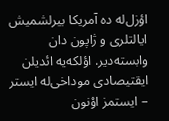اؤزل‌له ده آمریکا بیرلشمیش ایالتلری و ژاپون‌ دان وابسته‌دیر. اؤلکه‌یه ائدیلن ایقتیصادی موداخی‌له ایستر – ایستمز اوْنون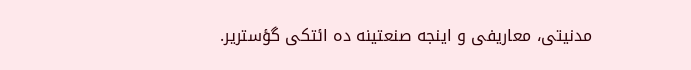مدنیتی، معاریفی و اینجه صنعتینه ده ائتکی گؤستریر.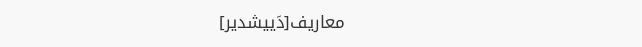معاریف[دَییشدیر]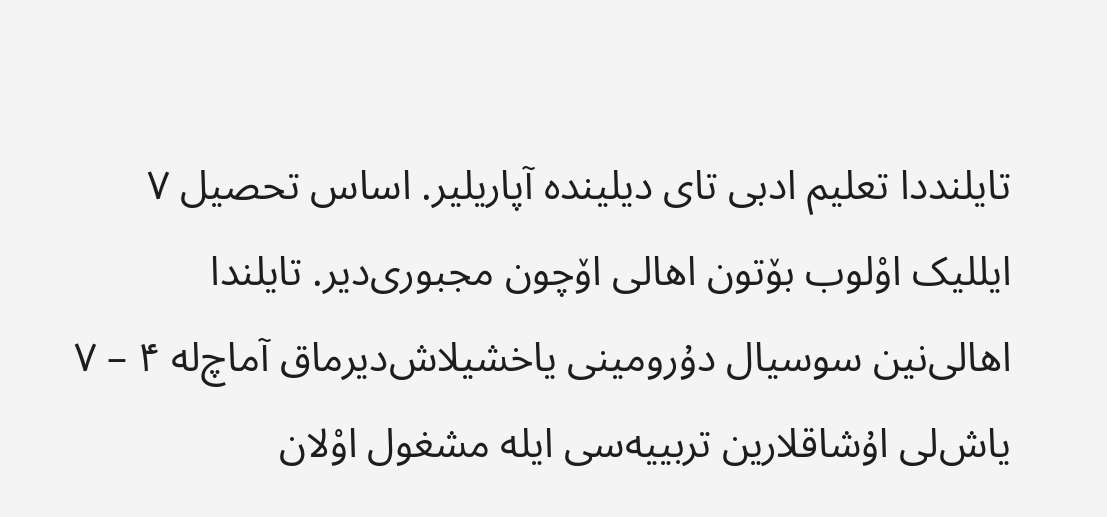تایلنددا تعلیم ادبی تای دیلینده آپاریلیر. اساس تحصیل ۷ ایللیک اوْلوب بۆتون اها‌لی اۆچون مجبوری‌دیر. تایلندا اها‌لی‌نین سوسیال دۇرومینی یاخشیلاش‌دیرماق آماچ‌له ۴ – ۷ یاش‌لی اۇشاقلارین تربییه‌سی ایله مشغول اوْلان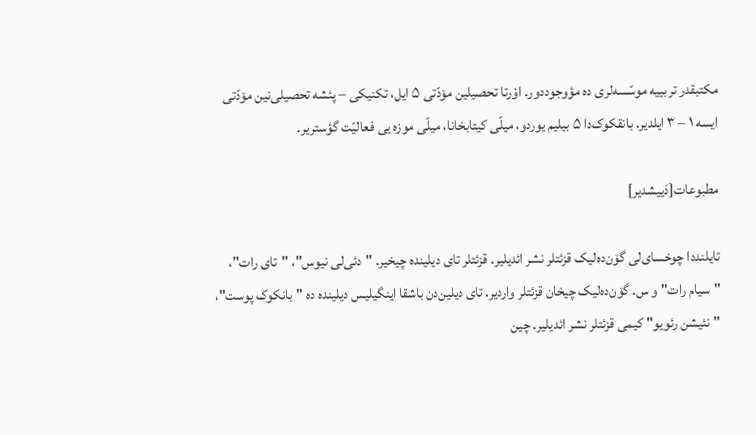مکتبقدر تربییه موسّسه‌لری ده مؤوجوددور. اوْرتا تحصیلین مۆدّتی ۵ ایل، تکنیکی – پئشه تحصیلی‌نین مۆدّتی ایسه ۱ – ۳ ایلدیر. بانقکوک‌دا ۵ بیلیم یوردو، میلّی کیتابخانا، میلّی موزه یی فعالیّت گؤستریر.

مطبوعات[دَییشدیر]

تایلنددا چوخسای‌لی گۆن‌ده‌لیک قزئتلر نشر ائدیلیر. قزئتلر تای دیلینده چیخیر. "دئی‌لی نیوس"، "تای رات"، "سیام رات" و س. گۆن‌ده‌لیک چیخان قزئتلر واردیر. تای دیلین‌دن باشقا اینگیلیس دیلینده ده "بانکوک پوست"، "نئیشن رئویو" کیمی قزئتلر نشر ائدیلیر. چین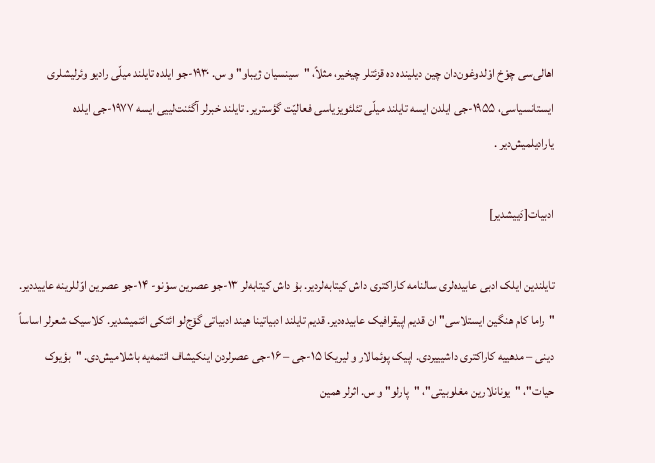اها‌لی‌سی چوْخ اوْلدوغون‌دان چین دیلینده ده قزئتلر چیخیر، مثلاً، "سینسیان ژیباو" و س. ۱۹۳۰-جو ایلده تایلند میلّی رادیو وئرلیشلری ایستانسیاسی، ۱۹۵۵-جی ایلدن ایسه تایلند میلّی تئلئویزیاسی فعالیّت گؤستریر. تایلند خبرلر آگئنت‌لییی ایسه ۱۹۷۷-جی ایلده یارادیلمیش‌دیر .

ادبیات[دَییشدیر]

تایلندین ایلک ادبی عابیده‌لری سالنامه کاراکتری داش کیتابه‌لردیر. بۇ داش کیتابه‌لر ۱۳-جو عصرین سوْنو- ۱۴-جو عصرین اوّللرینه عاییددیر. "راما کام هنگین ایستلا‌سی" ان قدیم اپیقرافیک عابیده‌دیر. قدیم تایلند ادبیاتینا هیند ادبیاتی گۆج‌لو ائتکی ائتمیشدیر. کلاسیک شعرلر اساساً دینی – مدهییه کاراکتری داشیییردی. اپیک پوئمالار و لیریکا ۱۵-جی – ۱۶-جی عصرلردن اینکیشاف ائتمه‌یه باشلامیش‌دی. "بؤیوک حیات"، "یونانلارین مغلوبیتی"، "پارلو" و س. اثرلر همین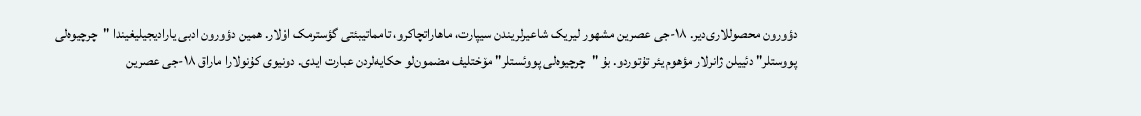دؤورون محصوللاری‌دیر. ۱۸-جی عصرین مشهور لیریک شاعیرلریندن سیپارت، ماهاراتچاکرو، تامماتیبئتی گؤسترمک اوْلار. همین دؤورون ادبی یارادیجیلیغیندا "چرچیوه‌لی پووستلر" دئییلن ژانرلار مؤهوم یئر تۇتوردو. بۇ "چرچیوه‌لی پووئستلر" مۆختلیف مضمون‌لو حکایه‌لردن عبارت ایدی. دونیوی کۇنولارا ماراق ۱۸-جی عصرین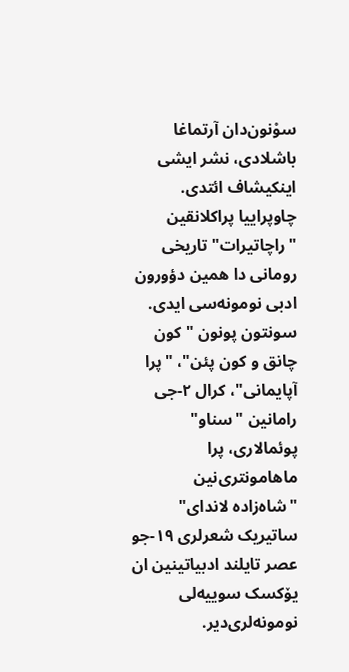سوْنون‌دان آرتماغا باشلا‌دی، نشر ایشی اینکیشاف ائتدی. چاوپراییا پراکلانقین "راچاتیرات" تاریخی رومانی دا همین دؤورون ادبی نومونه‌سی ایدی. سونتون پونون "کون چانق و کون پئن"، "پرا آپایما‌نی"، کرال ۲-جی رامانین "سناو" پوئمالاری، پرا ماهامونتری‌نین "شاه‌زاده لاندای" ساتیریک شعرلری ۱۹-جو عصر تایلند ادبیاتینین ان یۆکسک سوییه‌لی نومونه‌لری‌دیر.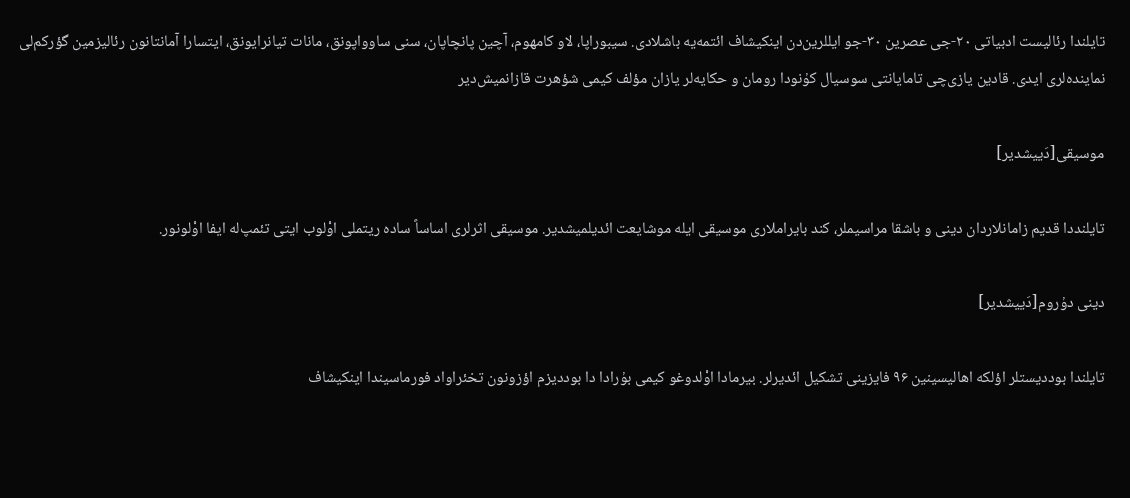تایلندا رئالیست ادبیاتی ۲۰-جی عصرین ۳۰-جو ایللرین‌دن اینکیشاف ائتمه‌یه باشلا‌دی. سیبوراپا، لاو کامهوم، آچین پانچاپان، سنی ساوواپونق، مانات تیانرایونق، ایتسارا آمانتانون رئالیزمین گؤرکم‌لی نماینده‌لری ایدی. قادین یازی‌چی تامایانتی سوسیال کۇنودا رومان و حکایه‌لر یازان مؤلف کیمی شؤهرت قازانمیش‌دیر

موسیقی[دَییشدیر]

تایلنددا قدیم زامانلاردان دینی و باشقا مراسیملر، کند بایراملاری موسیقی ایله موشایعت ائدیلمیشدیر. موسیقی اثرلری اساساً ساده ریتملی اوْلوب ایتی تئمپ‌له ایفا اوْلونور.

دینی دۇروم[دَییشدیر]

تایلندا بوددیستلر اؤلکه اها‌لیسینین ۹۶ فایزینی تشکیل ائدیرلر. بیرما‌دا اوْلدوغو کیمی بۇرادا دا بوددیزم اؤزونون تخئراواد فورماسیندا اینکیشاف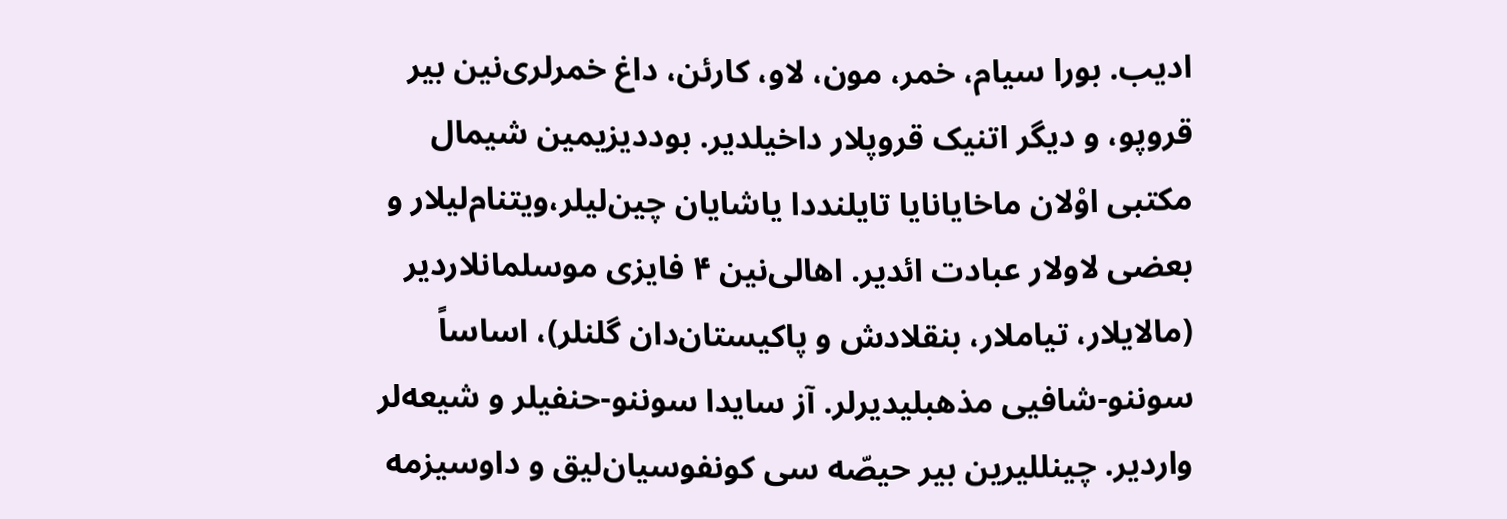ادیب. بورا سیام، خمر، مون، لاو، کارئن، داغ خمرلری‌نین بیر قروپو، و دیگر اتنیک قروپلار داخیلدیر. بوددیزیمین شیمال مکتبی اوْلان ماخایانایا تایلنددا یاشایان چین‌لیلر،ویتنام‌لیلار و بعضی لاولار عبادت ائدیر. اها‌لی‌نین ۴ فایزی موسلمانلاردیر (مالایلار، تیاملار، بنقلادش و پاکیستان‌دان گلنلر)، اساساً سوننو-شافیی مذهبلیدیرلر. آز سایدا سوننو-حنفیلر و شیعه‌لر واردیر. چینللیرین بیر حیصّه ‌سی کونفوسیان‌لیق و داوسیزمه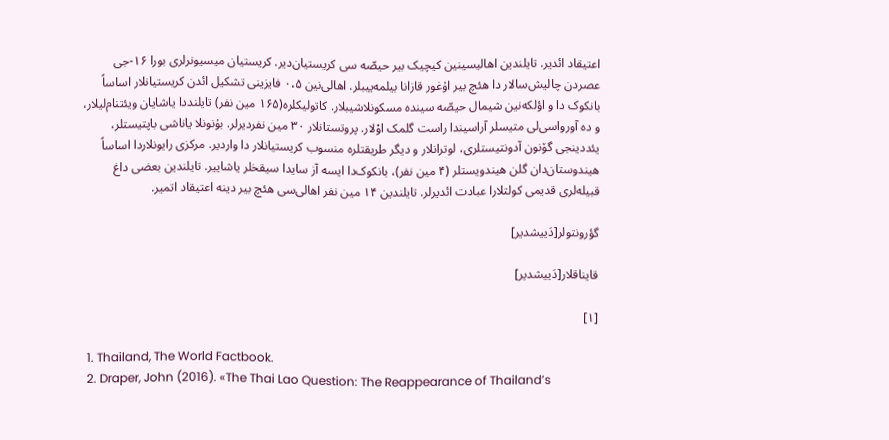اعتیقاد ائدیر. تایلندین اها‌لیسینین کیچیک بیر حیصّه ‌سی کریستیان‌دیر. کریستیان میسیونرلری بورا ۱۶-جی عصردن چالیش‌سالار دا هئچ بیر اۇغور قازانا بیلمه‌ییبلر. اها‌لی‌نین ۰،۵ فایزینی تشکیل ائدن کریستیانلار اساساً بانکوک دا و اؤلکه‌نین شیمال حیصّه ‌سینده مسکونلاشیبلار. کاتولیکلره(۱۶۵ مین نفر) تایلنددا یاشایان ویئتنام‌لیلار، و ده آورواسی‌لی متیسلر آراسیندا راست گلمک اوْلار. پروتستانلار ۳۰ مین نفردیرلر. بۇنونلا یاناشی باپتیستلر، یئددینجی گۆنون آدونتیستلری، لوترانلار و دیگر طریقتلره منسوب کریستیانلار دا واردیر. مرکزی رایونلاردا اساساً هیندوستان‌دان گلن هیندویستلر (۴ مین نفر)، بانکوک‌دا ایسه آز سایدا سیقخلر یاشاییر. تایلندین بعضی داغ قبیله‌لری قدیمی کولتلارا عبادت ائدیرلر. تایلندین ۱۴ مین نفر اها‌لی‌سی هئچ بیر دینه اعتیقاد اتمیر.

گؤرونتولر[دَییشدیر]

قایناقلار[دَییشدیر]

[۱]

  1. Thailand, The World Factbook.
  2. Draper, John (2016). «The Thai Lao Question: The Reappearance of Thailand’s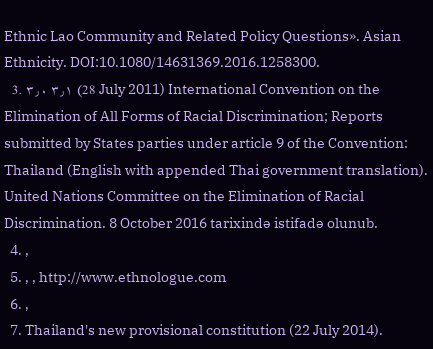Ethnic Lao Community and Related Policy Questions». Asian Ethnicity. DOI:10.1080/14631369.2016.1258300.
  3. ۳٫۰ ۳٫۱ (28 July 2011) International Convention on the Elimination of All Forms of Racial Discrimination; Reports submitted by States parties under article 9 of the Convention: Thailand (English with appended Thai government translation). United Nations Committee on the Elimination of Racial Discrimination. 8 October 2016 tarixində istifadə olunub.
  4. ,
  5. , , http://www.ethnologue.com
  6. ,
  7. Thailand's new provisional constitution (22 July 2014).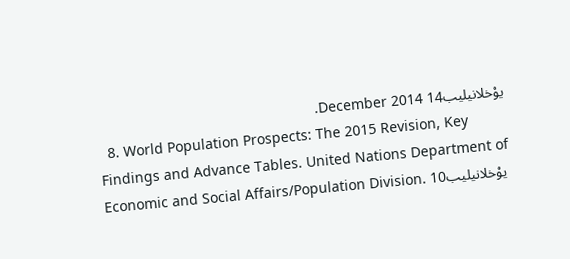یوْخلانیلیب14 December 2014.
  8. World Population Prospects: The 2015 Revision, Key Findings and Advance Tables. United Nations Department of Economic and Social Affairs/Population Division. یوْخلانیلیب10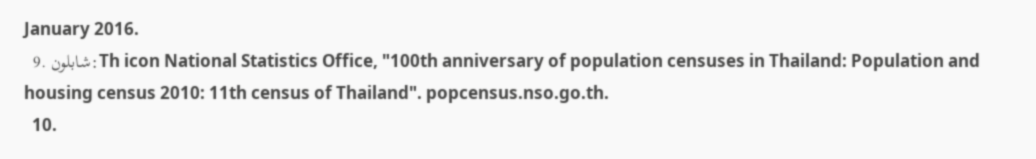January 2016.
  9. شابلون:Th icon National Statistics Office, "100th anniversary of population censuses in Thailand: Population and housing census 2010: 11th census of Thailand". popcensus.nso.go.th.
  10.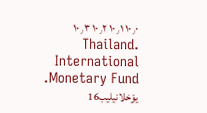۱۰٫۰ ۱۰٫۱ ۱۰٫۲ ۱۰٫۳ Thailand. International Monetary Fund. یوْخلانیلیب16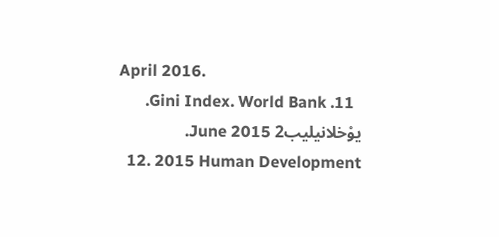April 2016.
  11. Gini Index. World Bank. یوْخلانیلیب2 June 2015.
  12. 2015 Human Development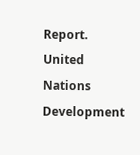Report. United Nations Development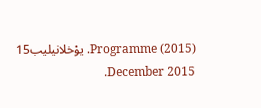Programme (2015). یوْخلانیلیب15 December 2015.